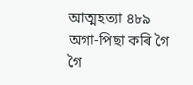আত্মহত্যা ৪৮৯ অগা-পিছা কৰি গৈ গৈ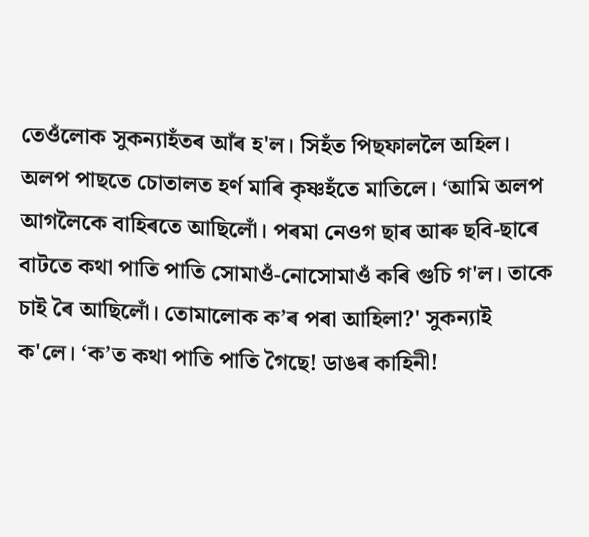তেওঁলোক সুকন্যাহঁতৰ আঁৰ হ'ল। সিহঁত পিছফাললৈ অহিল। অলপ পাছতে চোতালত হৰ্ণ মাৰি কৃষ্ণহঁতে মাতিলে। ‘আমি অলপ আগলৈকে বাহিৰতে আছিলোঁ। পৰমা নেওগ ছাৰ আৰু ছবি-ছাৰে বাটতে কথা পাতি পাতি সোমাওঁ-নোসোমাওঁ কৰি গুচি গ'ল। তাকে চাই ৰৈ আছিলোঁ। তোমালোক ক’ৰ পৰা আহিলা?' সুকন্যাই ক'লে। ‘ক’ত কথা পাতি পাতি গৈছে! ডাঙৰ কাহিনী!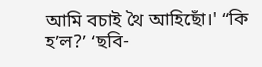আমি বচাই থৈ আহিছোঁ।' “কি হ’ল?’ ‘ছবি-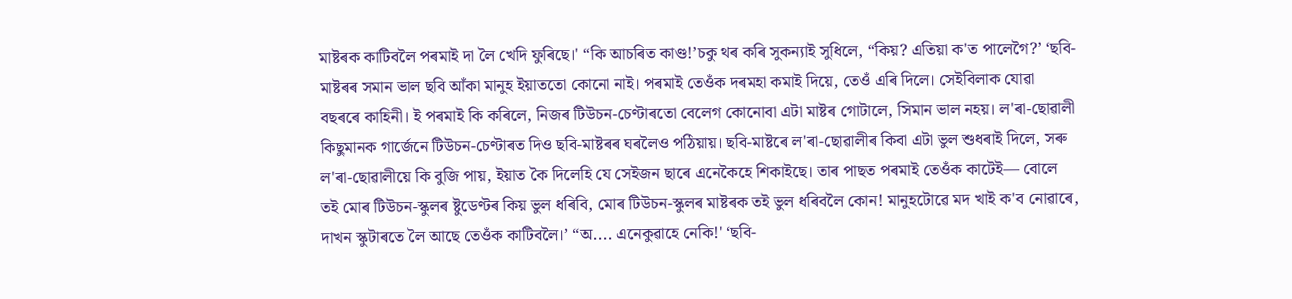মাষ্টৰক কাটিবলৈ পৰমাই দা লৈ খেদি ফুৰিছে।' “কি আচৰিত কাণ্ড!’চকু থৰ কৰি সুকন্যাই সুধিলে, “কিয়? এতিয়া ক'ত পালেগৈ?’ ‘ছবি-মাষ্টৰৰ সমান ভাল ছবি আঁকা মানুহ ইয়াততো কোনো নাই। পৰমাই তেওঁক দৰমহা কমাই দিয়ে, তেওঁ এৰি দিলে। সেইবিলাক যোৱা বছৰৰে কাহিনী। ই পৰমাই কি কৰিলে, নিজৰ টিউচন-চেণ্টাৰতো বেলেগ কোনোবা এটা মাষ্টৰ গোটালে, সিমান ভাল নহয়। ল'ৰা-ছোৱালী কিছুমানক গাৰ্জেনে টিউচন-চেণ্টাৰত দিও ছবি-মাষ্টৰৰ ঘৰলৈও পঠিয়ায়। ছবি-মাষ্টৰে ল'ৰা-ছোৱালীৰ কিবা এটা ভুল শুধৰাই দিলে, সৰু ল'ৰা-ছোৱালীয়ে কি বুজি পায়, ইয়াত কৈ দিলেহি যে সেইজন ছাৰে এনেকৈহে শিকাইছে। তাৰ পাছত পৰমাই তেওঁক কাটেই— বোলে তই মোৰ টিউচন-স্কুলৰ ষ্টুডেণ্টৰ কিয় ভুল ধৰিবি, মোৰ টিউচন-স্কুলৰ মাষ্টৰক তই ভুল ধৰিবলৈ কোন! মানুহটোৱে মদ খাই ক'ব নোৱাৰে, দাখন স্কুটাৰতে লৈ আছে তেওঁক কাটিবলৈ।’ “অ.... এনেকুৱাহে নেকি!' ‘ছবি-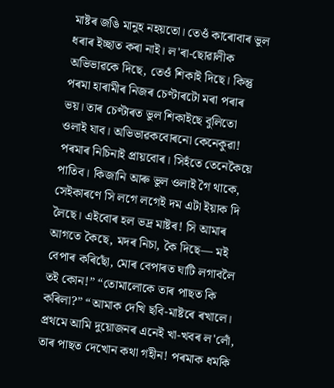মাষ্টৰ জঙি মানুহ নহয়তো। তেওঁ কাৰোবাৰ ভুল ধৰাৰ ইচ্ছাত কৰা নাই। ল'ৰা-ছোৱালীক অভিভাৱকে দিছে, তেওঁ শিকাই দিছে। কিন্তু পৰমা হাৰামীৰ নিজৰ চেণ্টাৰটো মৰা পৰাৰ ভয়। তাৰ চেণ্টাৰত ভুল শিকাইছে বুলিতো ওলাই যাব। অভিভাৱকবোৰনো কেনেকুৱা! পৰমাৰ নিচিনাই প্ৰায়বোৰ। সিহঁতে তেনেকৈয়ে পাতিব। কিজানি আৰু ভুল ওলাই গৈ থাকে, সেইকাৰণে সি লগে লগেই দম এটা ইয়াক দি লৈছে। এইবোৰ হল ভদ্ৰ মাষ্টৰ! সি আমাৰ আগতে কৈছে, মদৰ নিচা, কৈ দিছে— মই বেপাৰ কৰিছোঁ, মোৰ বেপাৰত ঘাটি লগাবলৈ তই কোন!” “তোমালোকে তাৰ পাছত কি কৰিলা?” “আমাক দেখি ছবি-মাষ্টৰে ৰখালে। প্ৰথমে আমি দুয়োজনৰ এনেই খা-খবৰ ল'লোঁ, তাৰ পাছত দেখোন কথা গহীন! পৰমাক ধমকি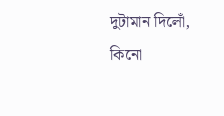দুটামান দিলোঁ, কিনো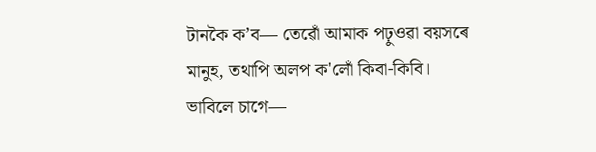টানকৈ ক’ব— তেৱোঁ আমাক পঢ়ুওৱা বয়সৰে মানুহ, তথাপি অলপ ক'লোঁ কিবা-কিবি। ভাবিলে চাগে—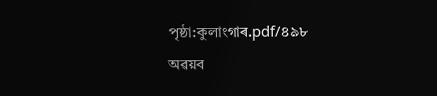পৃষ্ঠা:কুলাংগাৰ.pdf/৪৯৮
অৱয়ব